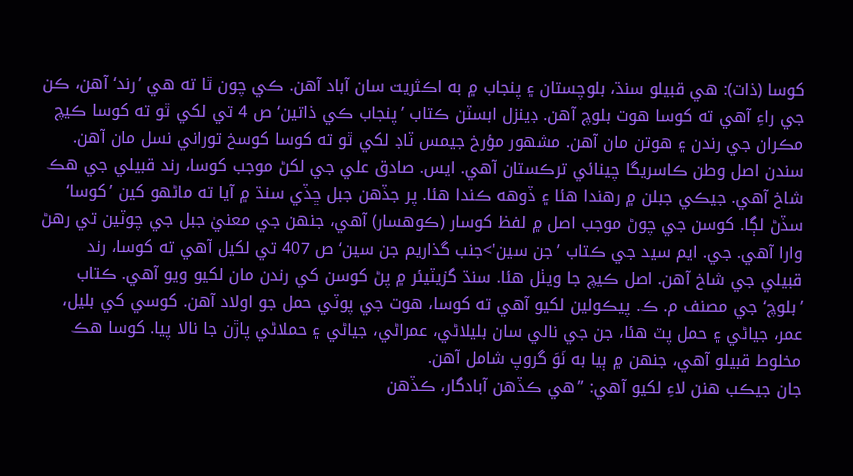کوسا (ذات): هي قبيلو سنڌ، بلوچستان ۽ پنجاب ۾ به اڪثريت سان آباد آهن. ڪي چون ٿا ته هي ’رند‘ آهن، ڪن جي راءِ آهي ته کوسا هوت بلوچ آهن. ڊينزل ابسٽن ڪتاب ’پنجاب ڪي ذاتين‘ ص 4 تي لکي ٿو ته کوسا ڪيچ مڪران جي رندن ۽ هوتن مان آهن. مشھور مؤرخ جيمس ٽاڊ لکي ٿو ته کوسا کوسخ توراني نسل مان آهن. سندن اصل وطن ڪاسريگا چينائي ترڪستان آهي. ايس. صادق علي جي لکڻ موجب کوسا، رند قبيلي جي هڪ شاخ آهي. جيڪي جبلن ۾ رهندا هئا ۽ ڏوهه ڪندا هئا. پر جڏهن جبل ڇڏي سنڌ ۾ آيا ته ماڻهو کين ’کوسا‘ سڏڻ لڳا. کوسن جي چوڻ موجب اصل ۾ لفظ کوسار (ڪوهسار) آهي، جنھن جي معنيٰ جبل جي چوٽين تي رهڻ وارا آهي. جي. ايم سيد جي ڪتاب ’جن سين'>جنب گذاريم جن سين‘ ص 407 تي لکيل آهي ته کوسا، رند قبيلي جي شاخ آهن. اصل ڪيچ جا ويٺل هئا. سنڌ گزيٽيئر ۾ پڻ کوسن کي رندن مان لکيو ويو آهي. ڪتاب ’بلوچ‘ جي مصنف م. ڪ. پيڪولين لکيو آهي ته کوسا، هوت جي پوٽي حمل جو اولاد آهن. کوسي کي بليل، عمر، جياڻي ۽ حمل پٽ هئا، جن جي نالي سان بليلاڻي، عمراڻي، جياڻي ۽ حملاڻي پاڙن جا نالا پيا. کوسا هڪ مخلوط قبيلو آهي، جنھن ۾ ٻيا به نَوَ گروپ شامل آهن.
جان جيڪب هنن لاءِ لکيو آهي: ”هي ڪڏهن آبادگار، ڪڏهن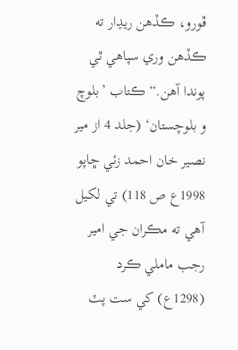ڦورو، ڪڏهن ريڍار ته ڪڏهن وري سپاهي ٿي پوندا آهن.“ ڪتاب ’بلوچ و بلوچستان‘ (جلد 4 از مير نصير خان احمد زئي ڇاپو 1998ع ص 118) تي لکيل آهي ته مڪران جي امير رجب ماملي ڪرد (1298ع) کي ست پٽ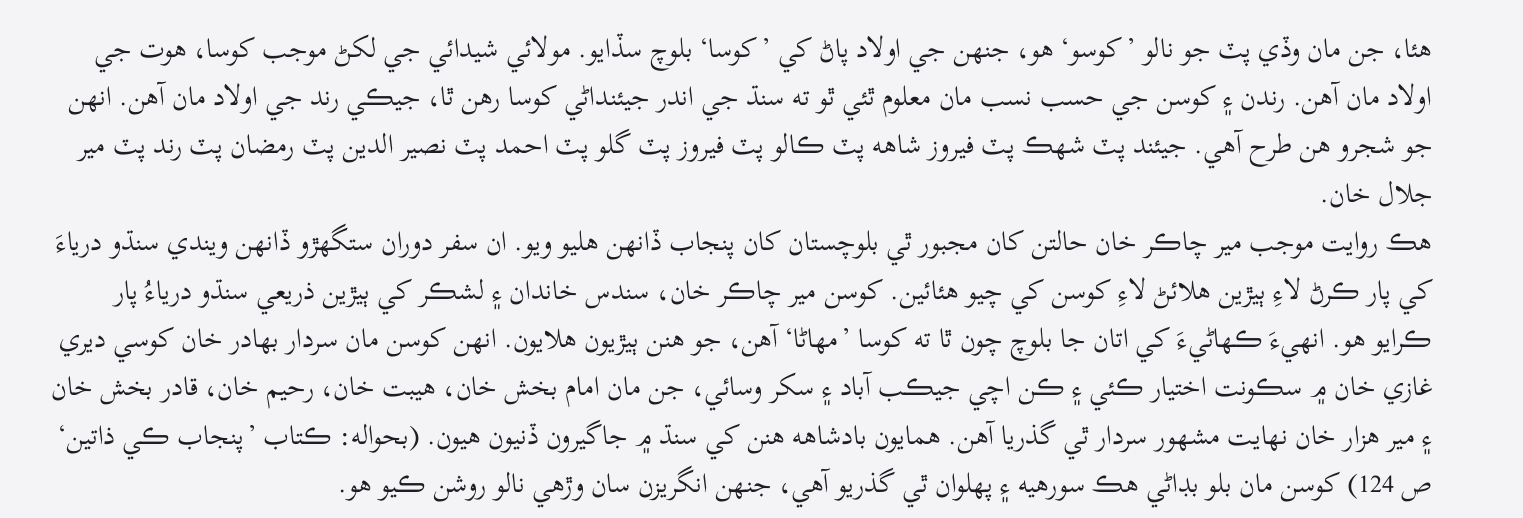هئا، جن مان وڏي پٽ جو نالو ’کوسو‘ هو، جنھن جي اولاد پاڻ کي ’کوسا‘ بلوچ سڏايو. مولائي شيدائي جي لکڻ موجب کوسا، هوت جي اولاد مان آهن. رندن ۽ کوسن جي حسب نسب مان معلوم ٿئي ٿو ته سنڌ جي اندر جيئنداڻي کوسا رهن ٿا، جيڪي رند جي اولاد مان آهن. انھن جو شجرو هن طرح آهي. جيئند پٽ شھڪ پٽ فيروز شاهه پٽ ڪالو پٽ فيروز پٽ گلو پٽ احمد پٽ نصير الدين پٽ رمضان پٽ رند پٽ مير جلال خان.
هڪ روايت موجب مير چاڪر خان حالتن کان مجبور ٿي بلوچستان کان پنجاب ڏانھن هليو ويو. ان سفر دوران ستگهڙو ڏانھن ويندي سنڌو درياءَ کي پار ڪرڻ لاءِ ٻيڙين هلائڻ لاءِ کوسن کي چيو هئائين. کوسن مير چاڪر خان، سندس خاندان ۽ لشڪر کي ٻيڙين ذريعي سنڌو درياءُ پار ڪرايو هو. انهيءَ ڪھاڻيءَ کي اتان جا بلوچ چون ٿا ته کوسا ’مھاڻا‘ آهن، جو هنن ٻيڙيون هلايون. انھن کوسن مان سردار بھادر خان کوسي ديري غازي خان ۾ سڪونت اختيار ڪئي ۽ ڪن اچي جيڪب آباد ۽ سکر وسائي، جن مان امام بخش خان، هيبت خان، رحيم خان، قادر بخش خان ۽ مير هزار خان نھايت مشھور سردار ٿي گذريا آهن. همايون بادشاهه هنن کي سنڌ ۾ جاگيرون ڏنيون هيون. (بحواله: ڪتاب ’پنجاب ڪي ذاتين‘ ص 124) کوسن مان بلو بڊاڻي هڪ سورهيه ۽ پھلوان ٿي گذريو آهي، جنھن انگريزن سان وڙهي نالو روشن ڪيو هو.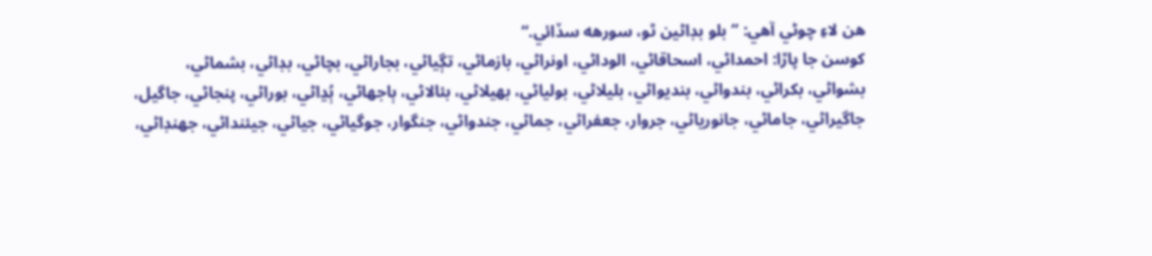هن لاءِ چوڻي آهي: ”بلو بڊاڻين ٿو، سورهه سڏائي.“
کوسن جا پاڙا: احمداڻي، اسحاقاڻي، الوداڻي، اونراڻي، بازماڻي، تڳياڻي، بجاراڻي، بچاڻي، بڊاڻي، بشماڻي، بشواڻي، بکراڻي، بندواڻي، بنديواڻي، بليلاڻي، بولياڻي، بھيلاڻي، بئالاڻي، ٻاجهاڻي، ٻُڍاڻي، بوراڻي، پنجاڻي، جاگيل، جاگيراڻي، جاماڻي، جانورياڻي، جروار، جعفراڻي، جماڻي، جندواڻي، جنگوار، جوگياڻي، جياڻي، جيئنداڻي، جهنڊاڻي،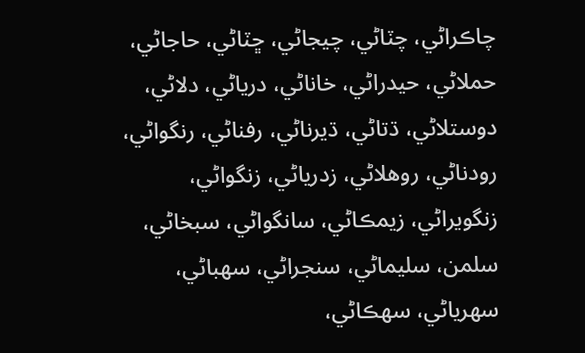چاڪراڻي، چٽاڻي، چيجاڻي، ڇٽاڻي، حاجاڻي، حملاڻي، حيدراڻي، خاناڻي، درياڻي، دلاڻي، دوستلاڻي، ڌتاڻي، ڌيرناڻي، رفناڻي، رنگواڻي، رودناڻي، روهلاڻي، زدرياڻي، زنگواڻي، زنگويراڻي، زيمڪاڻي، سانگواڻي، سبخاڻي، سلمن، سليماڻي، سنجراڻي، سھباڻي، سھرياڻي، سھڪاڻي،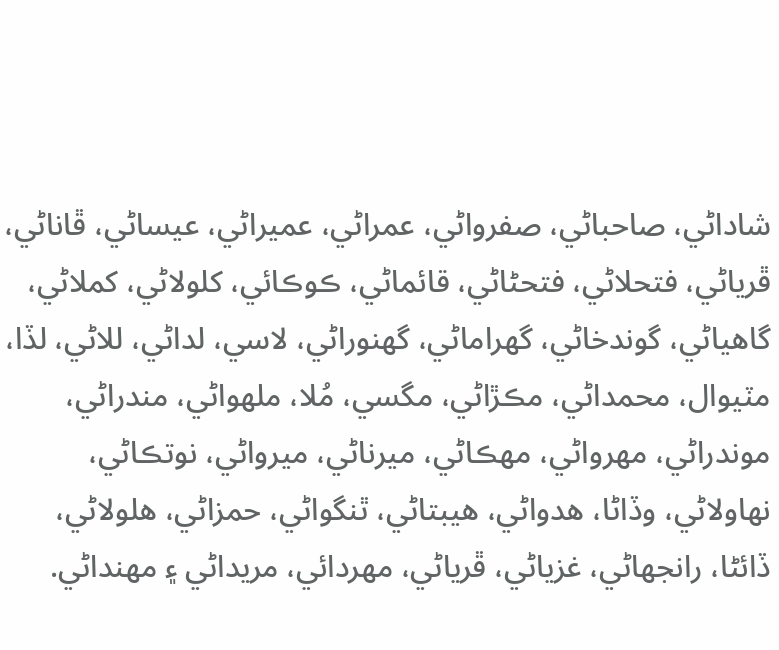شاداڻي، صاحباڻي، صفرواڻي، عمراڻي، عميراڻي، عيساڻي، ڦاناڻي، ڦرياڻي، فتحلاڻي، فتحڻاڻي، قائماڻي، ڪوڪائي، کلولاڻي، کملاڻي، گاهياڻي، گوندخاڻي، گهراماڻي، گهنوراڻي، لاسي، لداڻي، للاڻي، لڏا، مٽيوال، محمداڻي، مڪڙاڻي، مگسي، مُلا، ملهواڻي، مندراڻي، موندراڻي، مھرواڻي، مھڪاڻي، ميرناڻي، ميرواڻي، نوتڪاڻي، نھاولاڻي، وڏاڻا، هدواڻي، هيبتاڻي، ٿنگواڻي، حمزاڻي، هلولاڻي، ڏائڻا، رانجهاڻي، غزياڻي، ڦرياڻي، مھردائي، مريداڻي ۽ مھنداڻي.